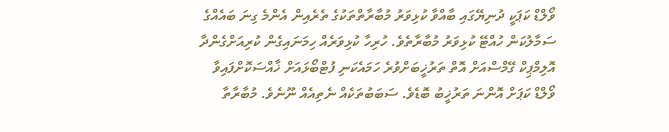ވޯލްޑް ކަޕަކީ ދުނިޔޭގައި ބާއްވާ ކުޅިވަރު މުބާރާތްތަކުގެ ތެރެއިން އެންމެ ގިނަ ބައެއްގެ ސަމާލުކަން ހުއްޓޭ ކުޅިވަރު މުބާރާތެވެ. ހުރިހާ ކުޅިވަރެއް ހިމަނައިގެން ކުރިއަށްގެންދާ އޮލިމްޕިކް ގޭމްސްއަށް އޮތް ތަރުޚީބަށްވުރެ ހަމައެކަނި ފުޓްބޯޅައަށް ޚާއްސަކޮށްފައިވާ ވޯލްޑް ކަޕަށް އޮންނަ ތަރުޚީބު ބޮޑެވެ. ސަބަބުތަކެއް ނެތިއެއް ނޫނެވެ. މުބާރާތާ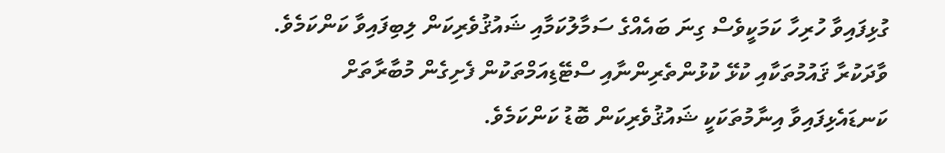ގުޅިފައިވާ ހުރިހާ ކަމަކީވެސް ގިނަ ބައެއްގެ ސަމާލުކަމާއި ޝައުޤުވެރިކަން ލިބިފައިވާ ކަންކަމެވެ. ވާދަކުރާ ޤައުމުތަކާއި ކުޅޭ ކުޅުންތެރިންނާއި ސްޓޭޑިއަމްތަކުން ފެށިގެން މުބާރާތަށް ކަނޑައެޅިފައިވާ އިނާމުތަކަކީ ޝައުޤުވެރިކަން ބޮޑު ކަންކަމެވެ.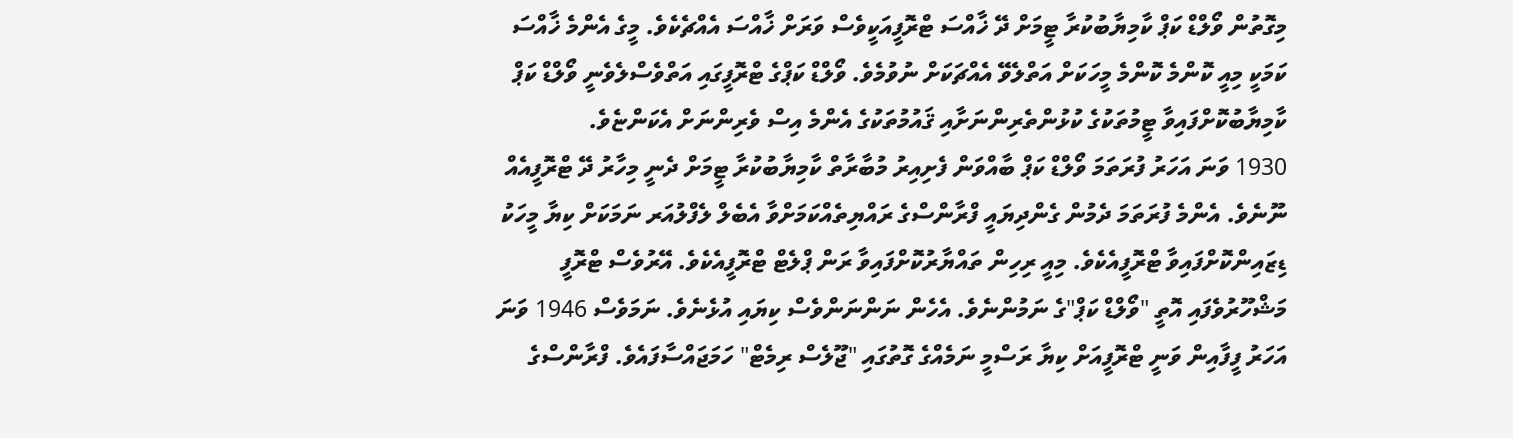މިގޮތުން ވޯލްޑް ކަޕް ކާމިޔާބުކުރާ ޓީމަށް ދޭ ޚާއްސަ ޓްރޮފީއަކީވެސް ވަރަށް ޚާއްސަ އެއްޗެކެވެ. މީގެ އެންމެ ޚާއްސަ ކަމަކީ މިއީ ކޮންމެ ކޮންމެ މީހަކަށް އަތްލެވޭ އެއްޗަކަށް ނުވުމެވެ. ވޯލްޑް ކަޕްގެ ޓްރޮފީގައި އަތްވެސްލެވެނީ ވޯލްޑް ކަޕް ކާމިޔާބުކޮށްފައިވާ ޓީމުތަކުގެ ކުޅުންތެރިންނަށާއި ޤައުމުތަކުގެ އެންމެ އިސް ވެރިންނަށް އެކަންޏެވެ.
1930 ވަނަ އަހަރު ފުރަތަމަ ވޯލްޑް ކަޕް ބާއްވަން ފެށިއިރު މުބާރާތް ކާމިޔާބުކުރާ ޓީމަށް ދެނީ މިހާރު ދޭ ޓްރޮފީއެއް ނޫނެވެ. އެންމެ ފުރަތަމަ ދެމުން ގެންދިޔައީ ފްރާންސްގެ ރައްޔިތެއްކަމަށްވާ އެބެލް ލެފްލުއަރ ނަމަކަށް ކިޔާ މީހަކު ޑިޒައިންކޮށްފައިވާ ޓްރޮފީއެކެވެ. މިއީ ރިހިން ތައްޔާރުކޮށްފައިވާ ރަން ޕްލެޓް ޓްރޮފީއެކެވެ. އޭރުވެސް ޓްރޮފީ މަޝްހޫރުވެފައި އޮތީ "ވޯލްޑް ކަޕް"ގެ ނަމުންނެވެ. އެހެން ނަންނަންވެސް ކިޔައި އުޅެނެވެ. ނަމަވެސް 1946 ވަނަ އަހަރު ފީފާއިން ވަނީ ޓްރޮފީއަށް ކިޔާ ރަސްމީ ނަމެއްގެ ގޮތުގައި "ޖޫލެސް ރިމެޓް" ހަމަޖައްސާފައެވެ. ފްރާންސްގެ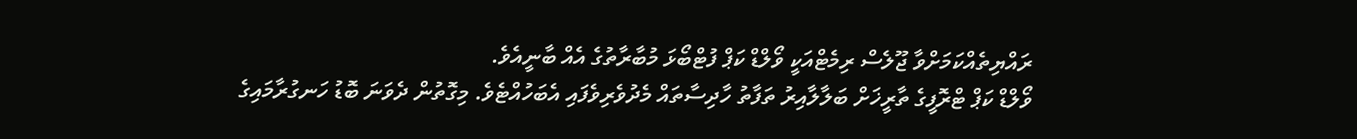ރައްޔިތެއްކަމަށްވާ ޖޫލެސް ރިމެޓްއަކީ ވޯލްޑް ކަޕް ފުޓްބޯޅަ މުބާރާތުގެ އެއް ބާނީއެވެ.
ވޯލްޑް ކަޕް ޓްރޮފީގެ ތާރީޚަށް ބަލާލާއިރު ތަފާތު ހާދިސާތައް މެދުވެރިވެފައި އެބަހުއްޓެވެ. މިގޮތުން ދެވަނަ ބޮޑު ހަނގުރާމައިގެ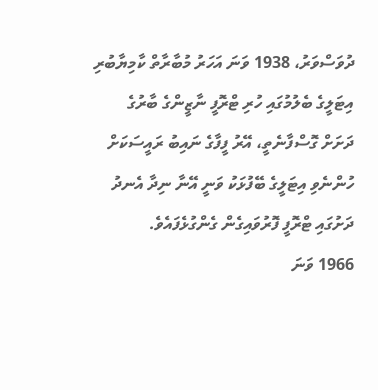ދުވަސްވަރު، 1938 ވަނަ އަހަރު މުބާރާތް ކާމިޔާބުރި އިޓަލީގެ ބެލުމުގައި ހުރި ޓްރޮފީ ނާޒީންގެ ބާރުގެ ދަށަށް ގޮސްފާނެތީ، އޭރު ފީފާގެ ނައިބު ރައީސަކަށް ހުންނެވި އިޓަލީގެ ބޭފުޅަކު ވަނީ އޭނާ ނިދާ އެނދު ދަށުގައި ޓްރޮފީ ފޮރުވައިގެން ގެންގުޅެފައެވެ.
1966 ވަނަ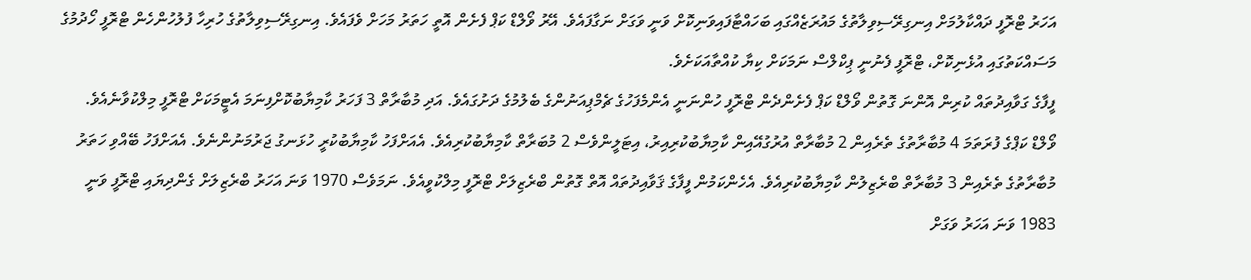އަހަރު ޓްރޮފީ ދައްކާލުމަށް އިނގިރޭސިވިލާތުގެ މައުރަޒެއްގައި ބަހައްޓާފައިވަނިކޮށް ވަނީ ވަގަށް ނަގާފައެވެ. އޭރު ވޯލްޑް ކަޕް ފެށެން އޮތީ ހަތަރު މަހަށް ވެފައެވެ. އިނގިރޭސިވިލާތުގެ ހުރިހާ ފުލުހުންހެން ޓްރޮފީ ހޯދުމުގެ މަސައްކަތުގައި އުޅެނިކޮށް، ޓްރޮފީ ފެނުނީ ޕިކްލްސް ނަމަކަށް ކިޔާ ކުއްތާއަކަށެވެ.
ފީފާގެ ގަވާއިދުތައް ކުރިން އޮންނަ ގޮތުން ވޯލްޑް ކަޕް ފެށެންދެން ޓްރޮފީ ހުންނަނީ އެންމެފަހުގެ ޗެމްޕިއަނުންގެ ބެލުމުގެ ދަށުގައެވެ. އަދި މުބާރާތް 3 ފަހަރު ކާމިޔާބުކޮށްފިނަމަ އެޓީމަކަށް ޓްރޮފީ މިލްކުވާނެއެވެ. ވޯލްޑް ކަޕްގެ ފުރަތަމަ 4 މުބާރާތުގެ ތެރެއިން 2 މުބާރާތް އުރުގުއޭއިން ކާމިޔާބުކުރިއިރު، އިޓަލީންވެސް 2 މުބަރާތް ކާމިޔާބުކުރިއެވެ. އެއަށްފަހު ކާމިޔާބުކުރީ ހުޅަނގު ޖަރުމަނުންނެވެ. އެއަށްފަހު ބޭއްވި ހަތަރު މުބާރާތުގެ ތެރެއިން 3 މުބާރާތް ބްރެޒިލުން ކާމިޔާބުކުރިއެވެ. އެހެންކަމުން ފީފާގެ ޤަވާއިދުތައް އޮތް ގޮތުން ބްރެޒިލަށް ޓްރޮފީ މިލްކުވީއެވެ. ނަމަވެސް 1970 ވަނަ އަހަރު ބްރެޒިލަށް ގެންދިޔައި ޓްރޮފީ ވަނީ 1983 ވަނަ އަހަރު ވަގަށް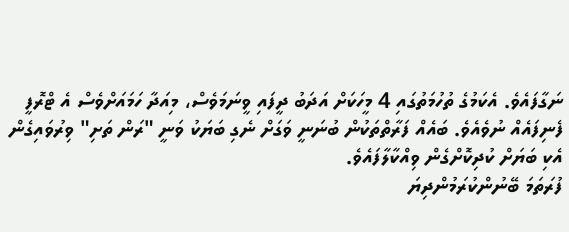ނަގާފައެވެ. އެކަމުގެ ތުހުމަތުގައި 4 މީހަކަށް އަދަބު ދީފައި ވީނަމަވެސް، މިއަދާ ހަމައަށްވެސް އެ ޓްރޮފީ ފެނިފައެއް ނުވެއެވެ. ބައެއް ފަރާތްތަކުން ބުނަނީ ވަގަށް ނެގި ބަޔަކު ވަނީ "ރަން ތަށި" ވިރުވައިގެން އެކި ބަޔަށް ކުދިކޮށްގެން ވިއްކާލާފައެވެ.
ފުރަތަމަ ބޭނުންކުރަމުންދިޔަ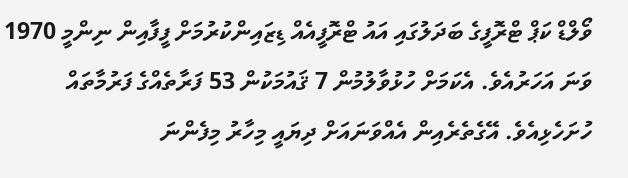ވޯލްޑް ކަޕް ޓްރޮފީގެ ބަދަލުގައި އައު ޓްރޮފީއެއް ޑިޒައިންކުރުމަށް ފީފާއިން ނިންމީ 1970 ވަނަ އަހަރުއެވެ. އެކަމަށް ހުޅުވާލުމުން 7 ޤައުމަކުން 53 ފަރާތެއްގެ ފަރުމާތައް ހުށަހެޅިއެވެ. އޭގެތެރެއިން އެއްވަނައަށް ދިޔައީ މިހާރު މިފެންނަ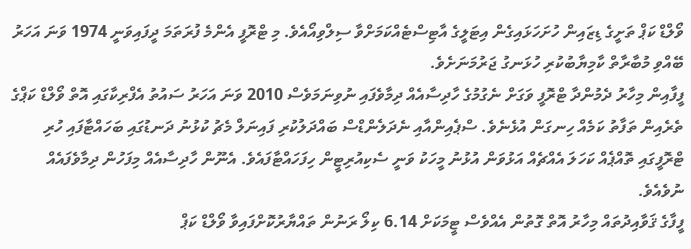ވޯލްޑް ކަޕް ތަށީގެ ޑިޒައިން ހުށަހަޅައިގެން އިޓަލީގެ އާޓިސްޓެއްކަމަށްވާ ސިލްވިއޯއެވެ. މި ޓްރޮފީ އެންމެ ފުރަތަމަ ދީފައިވަނީ 1974 ވަނަ އަހަރު ބޭއްވި މުބާރާތް ކާމިޔާބުކުރި ހުޅަނގު ޖަރުމަނަށެވެ.
ފީފާއިން މިހާރު ދެމުންދާ ޓްރޮފީ ވަގަށް ނެގުމުގެ ހާދިސާއެއް ދިމާވެފައި ނުވިނަމަވެސް 2010 ވަނަ އަހަރު ސައުތު އެފްރިކާގައި އޮތް ވޯލްޑް ކަޕްގެ ތެރެއިން ތަފާތު ކަމެއް ހިނގަން އުޅެނެވެ. ސްޕެއިންއާއި ނެދަލެންޑްސް ބައްދަލުކުރި ފައިނަލް މެޗު ކުޅުނު ދަނޑުގައި ބަހައްޓާފައި ހުރި ޓްރޮފީގައި ތޮއްޕެއް ކަހަލަ އެއްޗެއް އަޅުވަން އުޅުނު މީހަކު ވަނީ ސެކިއުރިޓީން ހިފަހައްޓާފައެވެ. އެނޫން ހާދިސާއެއް މިފަހުން ދިމާވެފައެއް ނުވެއެވެ.
ފީފާގެ ޤަވާއިދުތައް މިހާރު އޮތް ގޮތުން އެއްވެސް ޓީމަކަށް 6.14 ކިލޯ ރަނުން ތައްޔާރުކޮށްފައިވާ ވޯލްޑް ކަޕް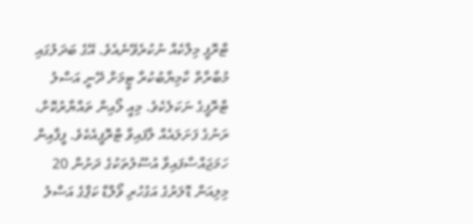ޓްރޮފީ މިލްކެއް ނުކުރެވޭނެއެވެ. އޭގެ ބަދަލުގައި މުބާރާތް ކާމިޔާބުކުރާ ޓީމަށް ދޭނީ އަސްލު ޓްރޮފީގެ ނަކަލެކެވެ. މިއީ ލޯއިން ތައްޔާރުކޮށް، ރަނުގެ ފަށަލައެއް ލާފައިވާ ޓްރޮފީއެކެވެ. ފީފާއިން ހަމަޖައްސާފައިވާ އުސޫލުތަކުގެ ދަށުން 20 މިލިއަން ޑޮލަރުގެ އަގުހުރި ވޯލްޑް ކަޕްގެ އަސްލު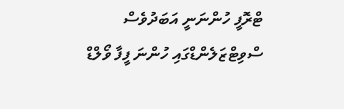ޓްރޮފީ ހުންނަނީ އަބަދުވެސް ސްވިޓްޒަލެންޑްގައި ހުންނަ ފީފާ ވޯލްޑް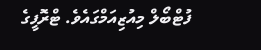ފުޓްބޯލް މިއުޒިއަމްގައެވެ. ޓްރޮފީގެ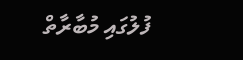ފުލުގައި މުބާރާތް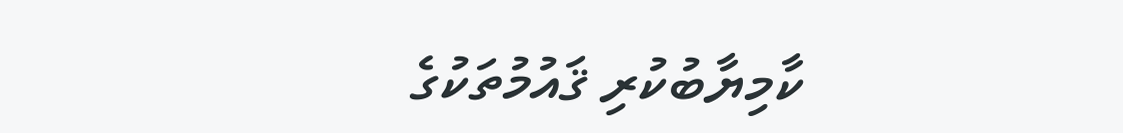ކާމިޔާބުކުރި ޤައުމުތަކުގެ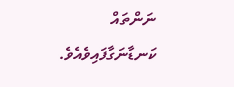ނަންތައް ކަނޑާނަގާފައިވެއެވެ.